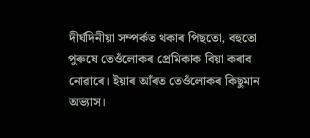দীৰ্ঘদিনীয়া সম্পৰ্কত থকাৰ পিছতো, বহুতো পুৰুষে তেওঁলোকৰ প্ৰেমিকাক বিয়া কৰাব নোৱাৰে। ইয়াৰ আঁৰত তেওঁলোকৰ কিছুমান অভ্যাস।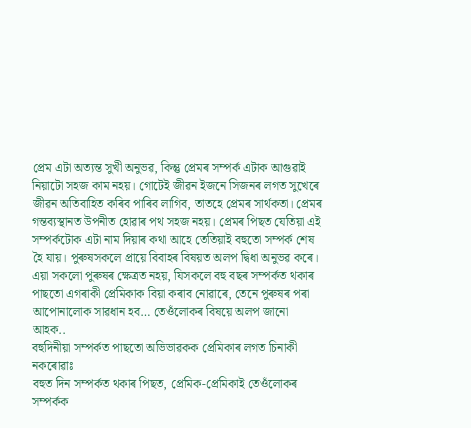প্ৰেম এটা অত্যন্ত সুখী অনুভৱ, কিন্তু প্ৰেমৰ সম্পৰ্ক এটাক আগুৱাই নিয়াটো সহজ কাম নহয়। গোটেই জীৱন ইজনে সিজনৰ লগত সুখেৰে জীৱন অতিবাহিত কৰিব পাৰিব লাগিব, তাতহে প্ৰেমৰ সাৰ্থকতা। প্ৰেমৰ গন্তব্যস্থানত উপনীত হোৱাৰ পথ সহজ নহয়। প্ৰেমৰ পিছত যেতিয়া এই সম্পৰ্কটোক এটা নাম দিয়াৰ কথা আহে তেতিয়াই বহুতো সম্পৰ্ক শেষ হৈ যায়। পুৰুষসকলে প্ৰায়ে বিবাহৰ বিষয়ত অলপ দ্বিধা অনুভৱ কৰে। এয়া সকলো পুৰুষৰ ক্ষেত্ৰত নহয়, যিসকলে বহু বছৰ সম্পৰ্কত থকাৰ পাছতো এগৰাকী প্ৰেমিকাক বিয়া কৰাব নোৱাৰে, তেনে পুৰুষৰ পৰা আপোনালোক সাৱধান হব… তেওঁলোকৰ বিষয়ে অলপ জানো আহক..
বহুদিনীয়া সম্পৰ্কত পাছতো অভিভাৱকক প্ৰেমিকাৰ লগত চিনাকী নকৰোৱাঃ
বহুত দিন সম্পৰ্কত থকাৰ পিছত, প্ৰেমিক-প্ৰেমিকাই তেওঁলোকৰ সম্পৰ্কক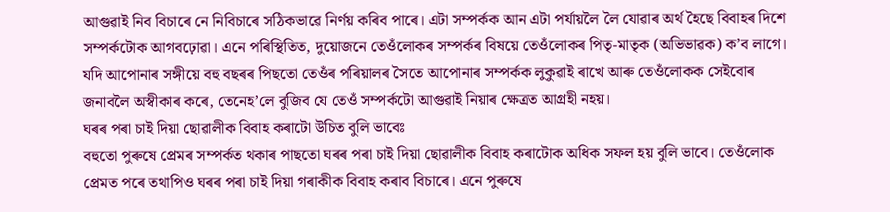আগুৱাই নিব বিচাৰে নে নিবিচাৰে সঠিকভাৱে নিৰ্ণয় কৰিব পাৰে। এটা সম্পৰ্কক আন এটা পৰ্যায়লৈ লৈ যোৱাৰ অৰ্থ হৈছে বিবাহৰ দিশে সম্পৰ্কটোক আগবঢ়োৱা। এনে পৰিস্থিতিত, দুয়োজনে তেওঁলোকৰ সম্পৰ্কৰ বিষয়ে তেওঁলোকৰ পিতৃ-মাতৃক (অভিভাৱক) ক’ব লাগে। যদি আপোনাৰ সঙ্গীয়ে বহু বছৰৰ পিছতো তেওঁৰ পৰিয়ালৰ সৈতে আপোনাৰ সম্পৰ্কক লুকুৱাই ৰাখে আৰু তেওঁলোকক সেইবোৰ জনাবলৈ অস্বীকাৰ কৰে, তেনেহ’লে বুজিব যে তেওঁ সম্পৰ্কটো আগুৱাই নিয়াৰ ক্ষেত্ৰত আগ্ৰহী নহয়।
ঘৰৰ পৰা চাই দিয়া ছোৱালীক বিবাহ কৰাটো উচিত বুলি ভাবেঃ
বহুতো পুৰুষে প্ৰেমৰ সম্পৰ্কত থকাৰ পাছতো ঘৰৰ পৰা চাই দিয়া ছোৱালীক বিবাহ কৰাটোক অধিক সফল হয় বুলি ভাবে। তেওঁলোক প্ৰেমত পৰে তথাপিও ঘৰৰ পৰা চাই দিয়া গৰাকীক বিবাহ কৰাব বিচাৰে। এনে পুৰুষে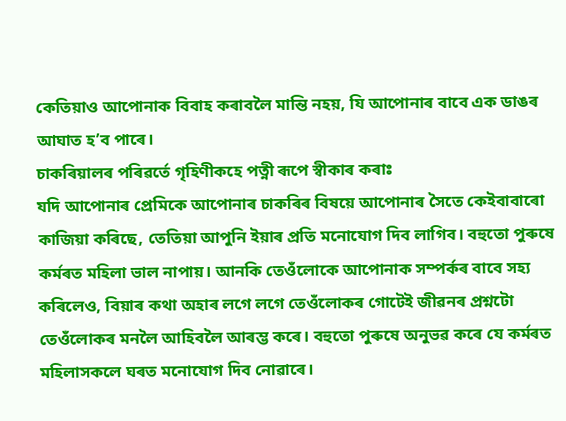কেতিয়াও আপোনাক বিবাহ কৰাবলৈ মান্তি নহয়, যি আপোনাৰ বাবে এক ডাঙৰ আঘাত হ’ব পাৰে।
চাকৰিয়ালৰ পৰিৱৰ্তে গৃহিণীকহে পত্নী ৰূপে স্বীকাৰ কৰাঃ
যদি আপোনাৰ প্ৰেমিকে আপোনাৰ চাকৰিৰ বিষয়ে আপোনাৰ সৈতে কেইবাবাৰো কাজিয়া কৰিছে, তেতিয়া আপুনি ইয়াৰ প্ৰতি মনোযোগ দিব লাগিব। বহুতো পুৰুষে কৰ্মৰত মহিলা ভাল নাপায়। আনকি তেওঁলোকে আপোনাক সম্পৰ্কৰ বাবে সহ্য কৰিলেও, বিয়াৰ কথা অহাৰ লগে লগে তেওঁলোকৰ গোটেই জীৱনৰ প্ৰশ্নটো তেওঁলোকৰ মনলৈ আহিবলৈ আৰম্ভ কৰে। বহুতো পুৰুষে অনুভৱ কৰে যে কৰ্মৰত মহিলাসকলে ঘৰত মনোযোগ দিব নোৱাৰে।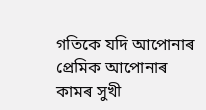গতিকে যদি আপোনাৰ প্ৰেমিক আপোনাৰ কামৰ সুখী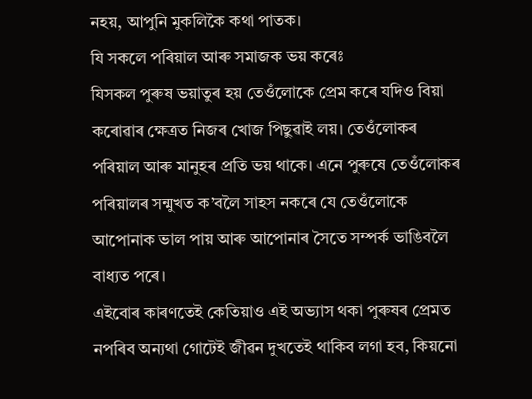নহয়, আপুনি মুকলিকৈ কথা পাতক।
যি সকলে পৰিয়াল আৰু সমাজক ভয় কৰেঃ
যিসকল পুৰুষ ভয়াতুৰ হয় তেওঁলোকে প্ৰেম কৰে যদিও বিয়া কৰোৱাৰ ক্ষেত্ৰত নিজৰ খোজ পিছুৱাই লয়। তেওঁলোকৰ পৰিয়াল আৰু মানুহৰ প্ৰতি ভয় থাকে। এনে পুৰুষে তেওঁলোকৰ পৰিয়ালৰ সন্মুখত ক’বলৈ সাহস নকৰে যে তেওঁলোকে আপোনাক ভাল পায় আৰু আপোনাৰ সৈতে সম্পৰ্ক ভাঙিবলৈ বাধ্যত পৰে।
এইবোৰ কাৰণতেই কেতিয়াও এই অভ্যাস থকা পুৰুষৰ প্ৰেমত নপৰিব অন্যথা গোটেই জীৱন দুখতেই থাকিব লগা হব, কিয়নো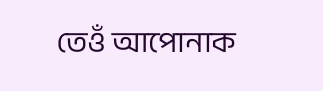তেওঁ আপোনাক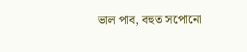ভাল পাব, বহুত সপোনো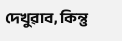দেখুৱাব, কিন্তু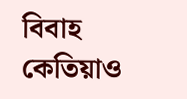বিবাহ কেতিয়াও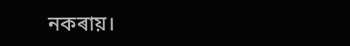নকৰায়।